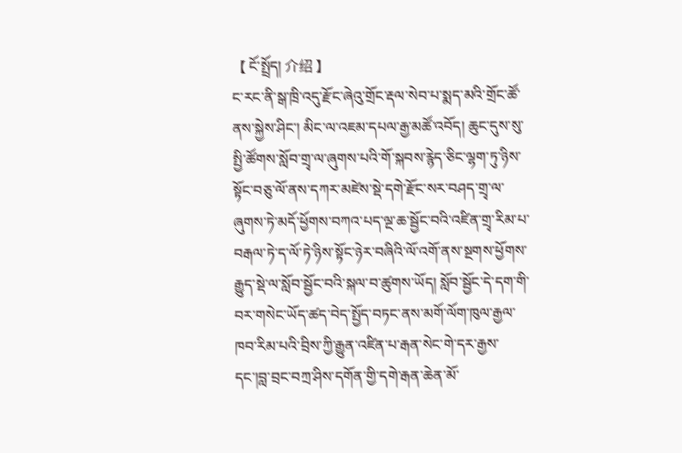【 ངོ་སྤྲོད། 介绍 】
ང་རང་ནི་སྒ་ཁྲི་འདུ་རྫོང་ཞེའུ་གྲོང་རྡལ་སེབ་པ་སྨད་མའི་གྲོང་ཚོ་ནས་སྐྱེས་ཤིང་། མིང་ལ་འཇམ་དཔལ་རྒྱ་མཚོ་འབོད། ཆུང་དུས་སུ་སྤྱི་ཚོགས་སློབ་གྲྭ་ལ་ཞུགས་པའི་གོ་སྐབས་རྙེད་ཅིང་ལྷག་ཏུ་ཉིས་སྟོང་བཅུ་ལོ་ནས་དཀར་མཛེས་སྡེ་དགེ་རྫོང་སར་བཤད་གྲྭ་ལ་ཞུགས་ཏེ་མདོ་ཕྱོགས་བཀའ་པད་ལྔ་ཆ་སྦྱོང་བའི་འཛིན་གྲྭ་རིམ་པ་བརྒལ་ཏེ་ད་ལོ་ཏེ་ཉིས་སྟོང་ཉེར་བཞིའི་ལོ་འགོ་ནས་སྔགས་ཕྱོགས་རྒྱུད་སྡེ་ལ་སློབ་སྦྱོང་བའི་སྐལ་བ་ཚུགས་ཡོད། སློབ་སྦྱོང་དེ་དག་གི་བར་གསེང་ཡོད་ཚད་བེད་སྤྱོད་བཏང་ནས་མགོ་ལོག་ཁུལ་རྒྱལ་ཁབ་རིམ་པའི་བྲིས་ཀྱི་རྒྱུན་འཛིན་པ་རྒན་སེང་གེ་དར་རྒྱས་དང་།བླ་བྲང་བཀྲ་ཤིས་དགོན་གྱི་དགེ་རྒན་ཆེན་མོ་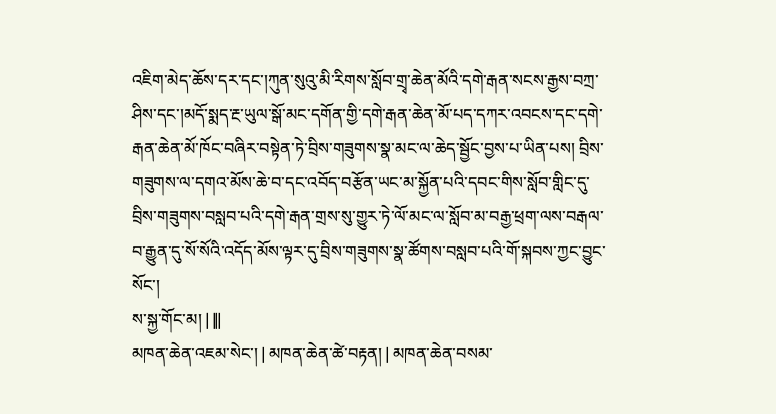འཇིག་མེད་ཆོས་དར་དང་།ཀུན་སུའུ་མི་རིགས་སློབ་གྲྭ་ཆེན་མོའི་དགེ་རྒན་སངས་རྒྱས་བཀྲ་ཤིས་དང་།མདོ་སྨད་རྔ་ཡུལ་སྒོ་མང་དགོན་གྱི་དགེ་རྒན་ཆེན་མོ་པད་དཀར་འབངས་དང་དགེ་རྒན་ཆེན་མོ་ཁོང་བཞིར་བསྟེན་ཏེ་བྲིས་གཟུགས་སྣ་མང་ལ་ཆེད་སྦྱོང་བྱས་པ་ཡིན་པས། བྲིས་གཟུགས་ལ་དགའ་མོས་ཆེ་བ་དང་འབོད་བརྩོན་ཡང་མ་སྐྱོན་པའི་དབང་གིས་སློབ་གླིང་དུ་བྲིས་གཟུགས་བསླབ་པའི་དགེ་རྒན་གྲས་སུ་གྱུར་ཏེ་ལོ་མང་ལ་སློབ་མ་བརྒྱ་ཕྲག་ལས་བརྒལ་བ་རྒྱུན་དུ་སོ་སོའི་འདོད་མོས་ལྟར་དུ་བྲིས་གཟུགས་སྣ་ཚོགས་བསླབ་པའི་གོ་སྐབས་ཀྱང་བྱུང་སོང་།
ས་སྐྱ་གོང་མ། | |||
མཁན་ཆེན་འཇམ་སེང་། | མཁན་ཆེན་ཚེ་བརྟན། | མཁན་ཆེན་བསམ་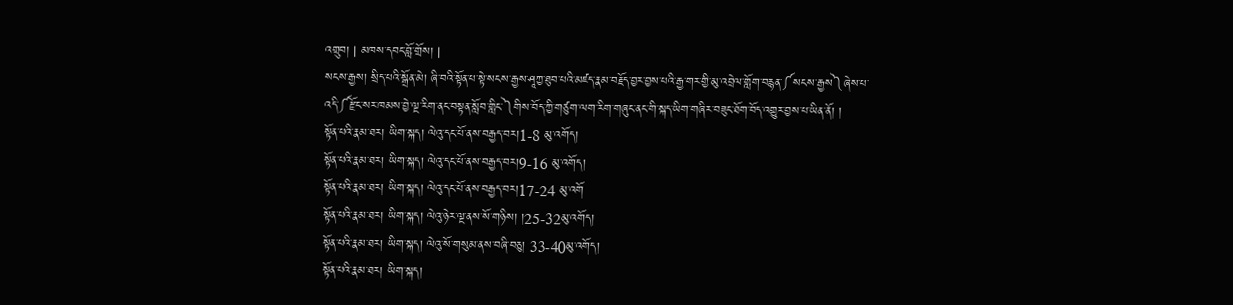འགྲུབ། | མཁས་དབང་བློ་གྲོས། |
སངས་རྒྱས། སྲིད་པའི་སྒྲོན་མེ། ཞི་བའི་སྟོན་པ་སྟེ་སངས་རྒྱས་ཤཱཀྱ་ཐུབ་པའི་མཛད་རྣམ་བརྗོད་བྱར་བྱས་པའི་རྒྱ་གར་གྱི་མུ་འབྲེལ་གློག་བརྙན་༼སངས་རྒྱས༽ཞེས་པ་འདི་༼རྫོང་སར་ཁམས་བྱེ་ལྔ་རིག་ནང་བསྟན་སློབ་གླིང་༽གིས་བོད་ཀྱི་གཙུག་ལག་རིག་གཞུང་ནང་གི་སྐད་ཡིག་གཞིར་བཟུང་ཐོག་བོད་འགྱུར་བྱས་པ་ཡིན་ནོ། །
སྟོན་པའི་རྣམ་ཐར། ཡིག་སྐད། ལེའུ་དང་པོ་ནས་བརྒྱད་བར།1-8 མུ་འགོད།
སྟོན་པའི་རྣམ་ཐར། ཡིག་སྐད། ལེའུ་དང་པོ་ནས་བརྒྱད་བར།9-16 མུ་འགོད།
སྟོན་པའི་རྣམ་ཐར། ཡིག་སྐད། ལེའུ་དང་པོ་ནས་བརྒྱད་བར།17-24 མུ་འགོ
སྟོན་པའི་རྣམ་ཐར། ཡིག་སྐད། ལེའུ་ཉེར་ལྔ་ནས་སོ་གཉིས། །25-32མུ་འགོད།
སྟོན་པའི་རྣམ་ཐར། ཡིག་སྐད། ལེའུ་སོ་གསུམ་ནས་བཞི་བཅུ། 33-40མུ་འགོད།
སྟོན་པའི་རྣམ་ཐར། ཡིག་སྐད།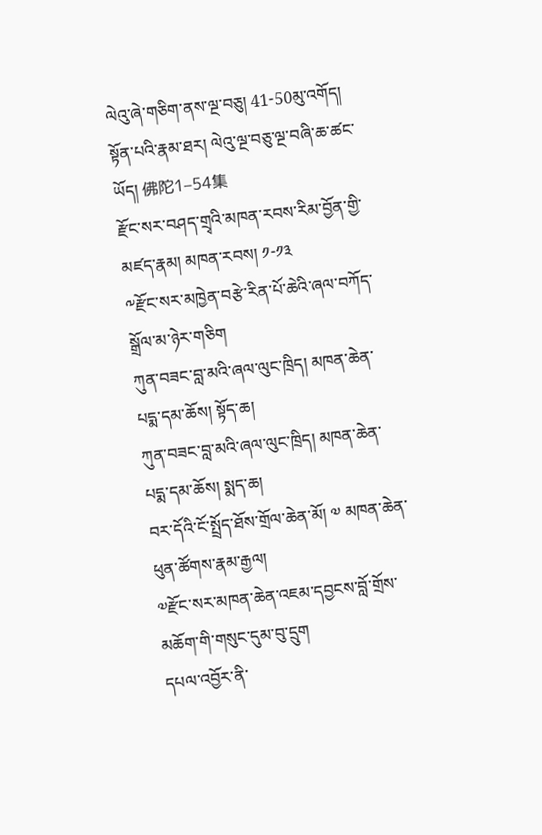ལེའུ་ཞེ་གཅིག་ནས་ལྔ་བཅུ། 41-50མུ་འགོད།
སྟོན་པའི་རྣམ་ཐར། ལེའུ་ལྔ་བཅུ་ལྔ་བཞི་ཆ་ཚང་ཡོད། 佛陀1–54集
རྫོང་སར་བཤད་གྲྭའི་མཁན་རབས་རིམ་བྱོན་གྱི་མཛད་རྣམ། མཁན་རབས། ༡-༡༣
༸རྫོང་སར་མཁྱེན་བརྩེ་རིན་པོ་ཆེའི་ཞལ་བཀོད་སྒྲོལ་མ་ཉེར་གཅིག
ཀུན་བཟང་བླ་མའི་ཞལ་ལུང་ཁྲིད། མཁན་ཆེན་པདྨ་དམ་ཆོས། སྟོད་ཆ།
ཀུན་བཟང་བླ་མའི་ཞལ་ལུང་ཁྲིད། མཁན་ཆེན་པདྨ་དམ་ཆོས། སྨད་ཆ།
བར་དོའི་ངོ་སྤྲོད་ཐོས་གྲོལ་ཆེན་མོ། ༧ མཁན་ཆེན་ཕུན་ཚོགས་རྣམ་རྒྱལ།
༧རྫོང་སར་མཁན་ཆེན་འཇམ་དབྱངས་བློ་གྲོས་མཆོག་གི་གསུང་དུམ་བུ་དྲུག
དཔལ་འབྱོར་ནི་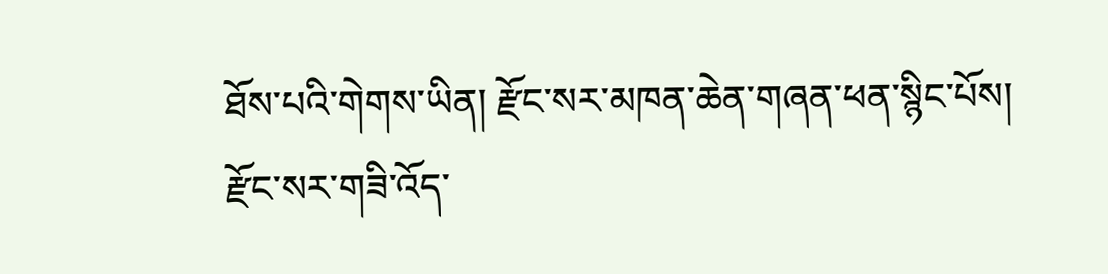ཐོས་པའི་གེགས་ཡིན། རྫོང་སར་མཁན་ཆེན་གཞན་ཕན་སྙིང་པོས།
རྫོང་སར་གཟི་འོད་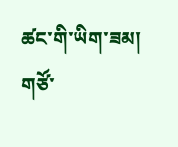ཚང་གི་ཡིག་ཟམ།
གཙོ་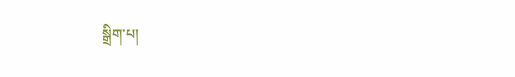སྒྲིག་པ།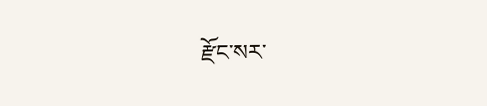རྫོང་སར་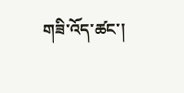གཟི་འོད་ཚང་།